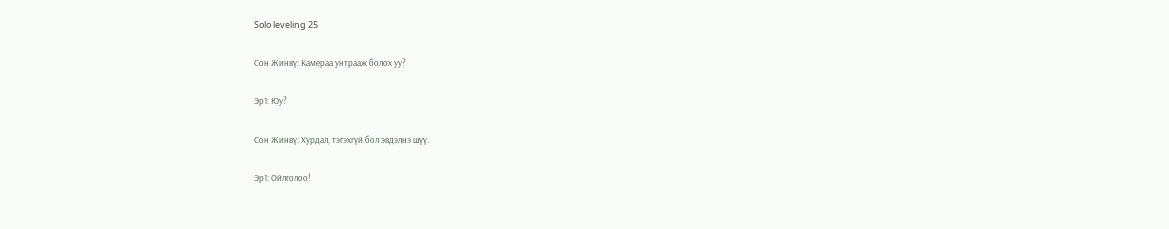Solo leveling 25

Сон Жинвү: Камераа унтрааж болох уу?

Эр1: Юу?

Сон Жинвү: Хурдал, тэгэхгүй бол эвдэлнэ шүү.

Эр1: Ойлголоо!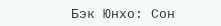Бэк Юнхо: Сон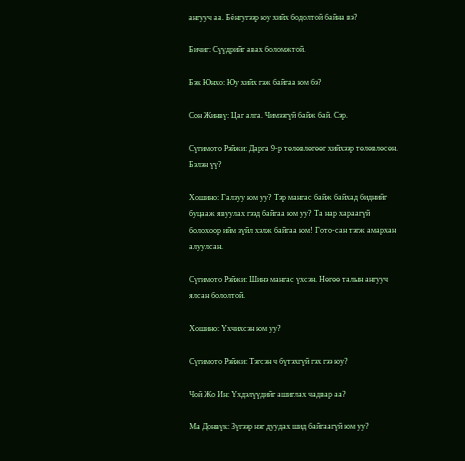ангууч аа. Бёнгугээр юу хийх бодолтой байна вэ?

Бичиг: Сүүдрийг авах боломжтой.

Бэк Юнхо: Юу хийх гэж байгаа юм бэ?

Сон Жинвү: Цаг алга. Чимээгүй байж бай. Сэр.

Сүгимото Рэйжи: Дарга 9-р төлөвлөгөөг хийхээр төлөвлөсөн. Бэлэн үү?

Хошино: Галзуу юм уу? Тэр мангас байж байхад биднийг буцааж явуулах гээд байгаа юм уу? Та нар хараагүй болохоор ийм зүйл хэлж байгаа юм! Гото-сан тэгж амархан алуулсан.

Сүгимото Рэйжи: Шинэ мангас үхсэн. Нөгөө талын ангууч ялсан бололтой.

Хошино: Үхчихсэн юм уу?

Сүгимото Рэйжи: Тэгсэн ч бүтэхгүй гэх гээ юу?

Чой Жо Ин: Үхдэлүүдийг ашиглах чадвар аа?

Ма Донвүк: Зүгээр нэг дуудах шид байгаагүй юм уу?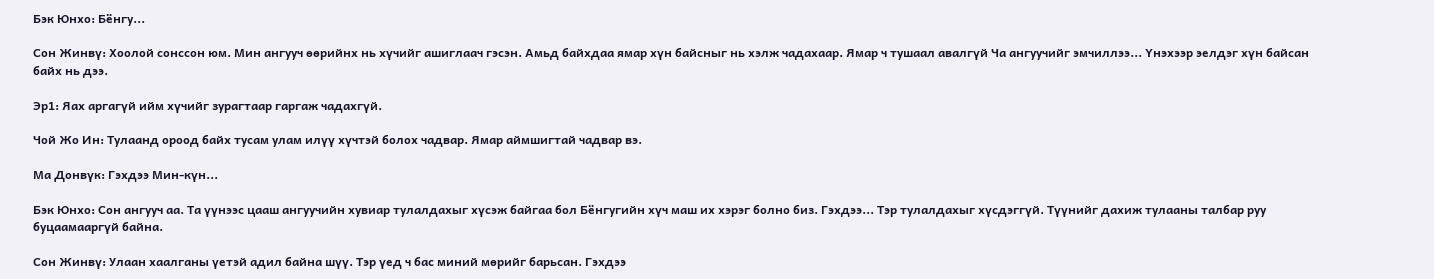Бэк Юнхо: Бёнгу...

Сон Жинвү: Хоолой сонссон юм. Мин ангууч өөрийнх нь хүчийг ашиглаач гэсэн. Амьд байхдаа ямар хүн байсныг нь хэлж чадахаар. Ямар ч тушаал авалгүй Ча ангуучийг эмчиллээ... Үнэхээр эелдэг хүн байсан байх нь дээ.

Эр1: Яах аргагүй ийм хүчийг зурагтаар гаргаж чадахгүй.

Чой Жо Ин: Тулаанд ороод байх тусам улам илүү хүчтэй болох чадвар. Ямар аймшигтай чадвар вэ.

Ма Донвүк: Гэхдээ Мин-күн...

Бэк Юнхо: Сон ангууч аа. Та үүнээс цааш ангуучийн хувиар тулалдахыг хүсэж байгаа бол Бёнгугийн хүч маш их хэрэг болно биз. Гэхдээ... Тэр тулалдахыг хүсдэггүй. Түүнийг дахиж тулааны талбар руу буцаамааргүй байна.

Сон Жинвү: Улаан хаалганы үетэй адил байна шүү. Тэр үед ч бас миний мөрийг барьсан. Гэхдээ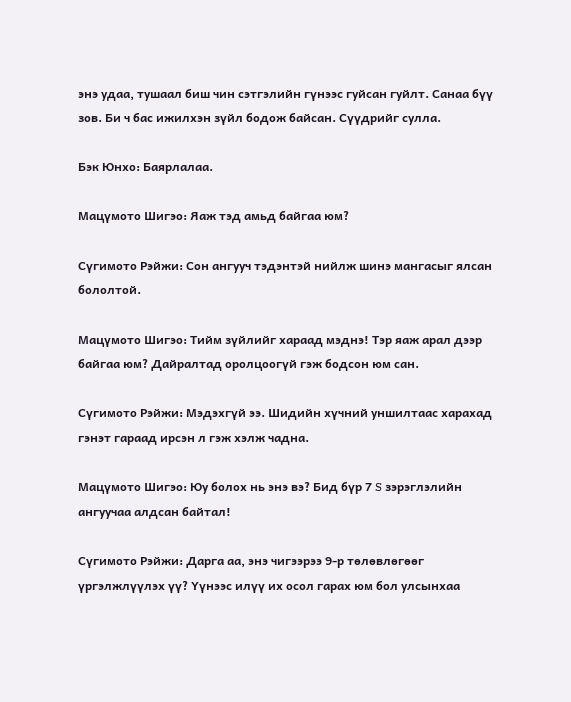энэ удаа, тушаал биш чин сэтгэлийн гүнээс гуйсан гуйлт. Санаа бүү зов. Би ч бас ижилхэн зүйл бодож байсан. Сүүдрийг сулла.

Бэк Юнхо: Баярлалаа.

Мацүмото Шигэо: Яаж тэд амьд байгаа юм?

Сүгимото Рэйжи: Сон ангууч тэдэнтэй нийлж шинэ мангасыг ялсан бололтой.

Мацүмото Шигэо: Тийм зүйлийг хараад мэднэ! Тэр яаж арал дээр байгаа юм? Дайралтад оролцоогүй гэж бодсон юм сан.

Сүгимото Рэйжи: Мэдэхгүй ээ. Шидийн хүчний уншилтаас харахад гэнэт гараад ирсэн л гэж хэлж чадна.

Мацүмото Шигэо: Юу болох нь энэ вэ? Бид бүр 7 S зэрэглэлийн ангуучаа алдсан байтал!

Сүгимото Рэйжи: Дарга аа, энэ чигээрээ 9-р төлөвлөгөөг үргэлжлүүлэх үү? Үүнээс илүү их осол гарах юм бол улсынхаа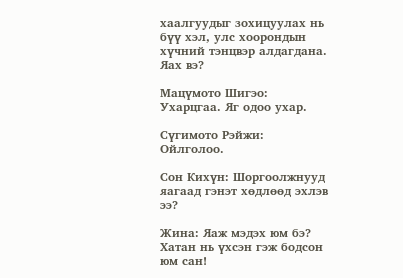хаалгуудыг зохицуулах нь бүү хэл, улс хоорондын хүчний тэнцвэр алдагдана. Яах вэ?

Мацүмото Шигэо: Ухарцгаа. Яг одоо ухар.

Сүгимото Рэйжи: Ойлголоо.

Сон Кихүн: Шоргоолжнууд яагаад гэнэт хөдлөөд эхлэв ээ?

Жина: Яаж мэдэх юм бэ? Хатан нь үхсэн гэж бодсон юм сан!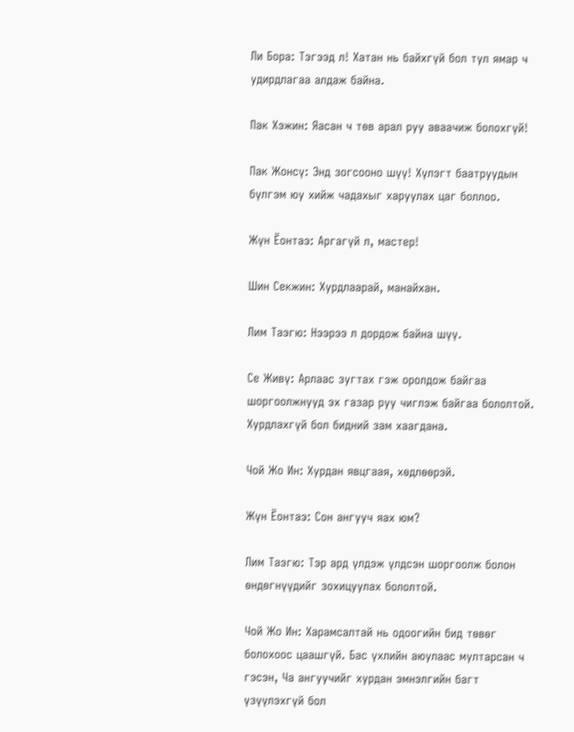Ли Бора: Тэгээд л! Хатан нь байхгүй бол тул ямар ч удирдлагаа алдаж байна.

Пак Хэжин: Яасан ч төв арал руу аваачиж болохгүй!

Пак Жонсү: Энд зогсооно шүү! Хүлэгт баатруудын бүлгэм юу хийж чадахыг харуулах цаг боллоо.

Жүн Ёонтаэ: Аргагүй л, мастер!

Шин Секжин: Хурдлаарай, манайхан.

Лим Таэгю: Нээрээ л дордож байна шүү.

Се Живү: Арлаас зугтах гэж оролдож байгаа шоргоолжнууд эх газар руу чиглэж байгаа бололтой. Хурдлахгүй бол бидний зам хаагдана.

Чой Жо Ин: Хурдан явцгаая, хөдлөөрэй.

Жүн Ёонтаэ: Сон ангууч яах юм?

Лим Таэгю: Тэр ард үлдэж үлдсэн шоргоолж болон өндөгнүүдийг зохицуулах бололтой.

Чой Жо Ин: Харамсалтай нь одоогийн бид төвөг болохоос цаашгүй. Бас үхлийн аюулаас мултарсан ч гэсэн, Ча ангуучийг хурдан эмнэлгийн багт үзүүлэхгүй бол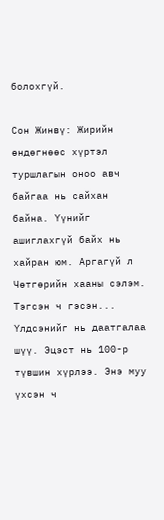болохгүй.

Сон Жинвү: Жирийн өндөгнөөс хүртэл туршлагын оноо авч байгаа нь сайхан байна. Үүнийг ашиглахгүй байх нь хайран юм. Аргагүй л Чөтгөрийн хааны сэлэм. Тэгсэн ч гэсэн... Үлдсэнийг нь даатгалаа шүү. Эцэст нь 100-р түвшин хүрлээ. Энэ муу үхсэн ч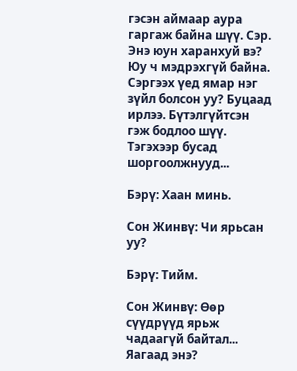гэсэн аймаар аура гаргаж байна шүү. Сэр. Энэ юун харанхуй вэ? Юу ч мэдрэхгүй байна. Сэргээх үед ямар нэг зүйл болсон уу? Буцаад ирлээ. Бүтэлгүйтсэн гэж бодлоо шүү. Тэгэхээр бусад шоргоолжнууд...

Бэрү: Хаан минь.

Сон Жинвү: Чи ярьсан уу?

Бэрү: Тийм.

Сон Жинвү: Өөр сүүдрүүд ярьж чадаагүй байтал... Яагаад энэ?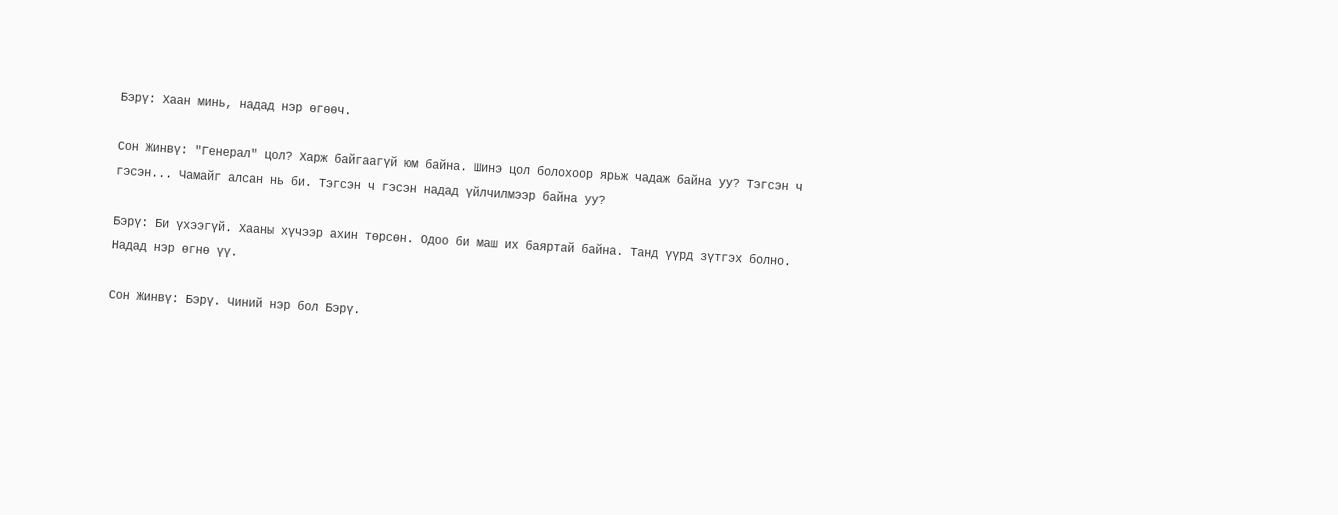Бэрү: Хаан минь, надад нэр өгөөч.

Сон Жинвү: "Генерал" цол? Харж байгаагүй юм байна. Шинэ цол болохоор ярьж чадаж байна уу? Тэгсэн ч гэсэн... Чамайг алсан нь би. Тэгсэн ч гэсэн надад үйлчилмээр байна уу?

Бэрү: Би үхээгүй. Хааны хүчээр ахин төрсөн. Одоо би маш их баяртай байна. Танд үүрд зүтгэх болно. Надад нэр өгнө үү.

Сон Жинвү: Бэрү. Чиний нэр бол Бэрү.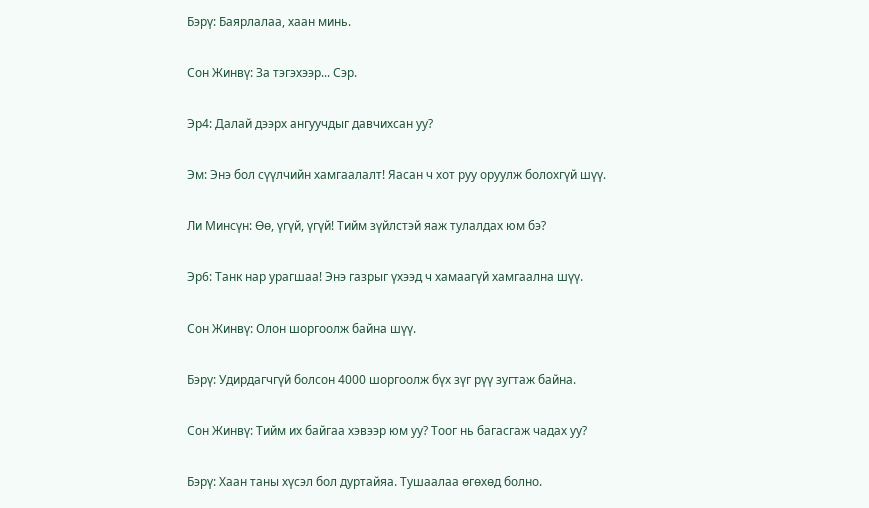Бэрү: Баярлалаа, хаан минь.

Сон Жинвү: За тэгэхээр... Сэр.

Эр4: Далай дээрх ангуучдыг давчихсан уу?

Эм: Энэ бол сүүлчийн хамгаалалт! Яасан ч хот руу оруулж болохгүй шүү.

Ли Минсүн: Өө, үгүй, үгүй! Тийм зүйлстэй яаж тулалдах юм бэ?

Эр6: Танк нар урагшаа! Энэ газрыг үхээд ч хамаагүй хамгаална шүү.

Сон Жинвү: Олон шоргоолж байна шүү.

Бэрү: Удирдагчгүй болсон 4000 шоргоолж бүх зүг рүү зугтаж байна.

Сон Жинвү: Тийм их байгаа хэвээр юм уу? Тоог нь багасгаж чадах уу?

Бэрү: Хаан таны хүсэл бол дуртайяа. Тушаалаа өгөхөд болно.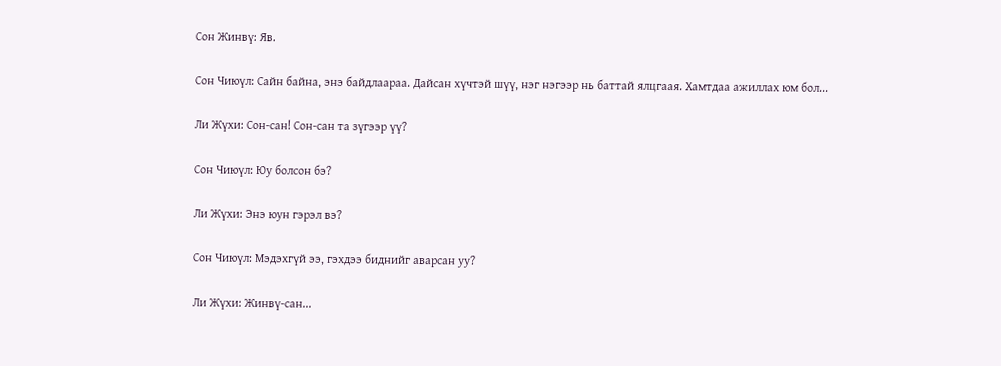Сон Жинвү: Яв.

Сон Чиюүл: Сайн байна, энэ байдлаараа. Дайсан хүчтэй шүү, нэг нэгээр нь баттай ялцгаая. Хамтдаа ажиллах юм бол...

Ли Жүхи: Сон-сан! Сон-сан та зүгээр үү?

Сон Чиюүл: Юу болсон бэ?

Ли Жүхи: Энэ юун гэрэл вэ?

Сон Чиюүл: Мэдэхгүй ээ, гэхдээ биднийг аварсан уу?

Ли Жүхи: Жинвү-сан...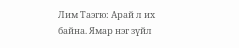Лим Таэгю: Арай л их байна. Ямар нэг зүйл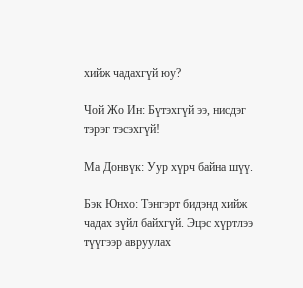хийж чадахгүй юу?

Чой Жо Ин: Бүтэхгүй ээ, нисдэг тэрэг тэсэхгүй!

Ма Донвүк: Уур хүрч байна шүү.

Бэк Юнхо: Тэнгэрт бидэнд хийж чадах зүйл байхгүй. Эцэс хүртлээ түүгээр авруулах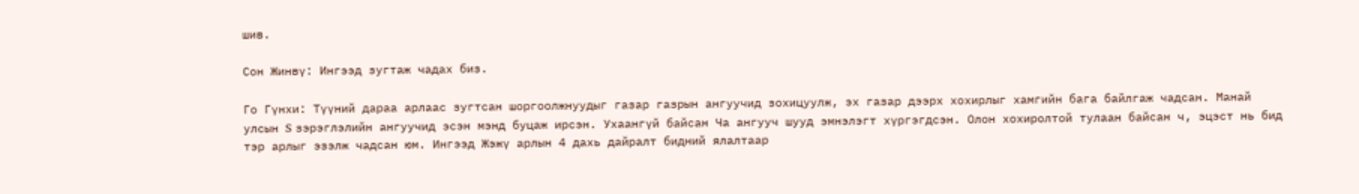шив.

Сон Жинвү: Ингээд зугтаж чадах биз.

Го Гүнхи: Түүний дараа арлаас зугтсан шоргоолжнуудыг газар газрын ангуучид зохицуулж, эх газар дээрх хохирлыг хамгийн бага байлгаж чадсан. Манай улсын S зэрэглэлийн ангуучид эсэн мэнд буцаж ирсэн. Ухаангүй байсан Ча ангууч шууд эмнэлэгт хүргэгдсэн. Олон хохиролтой тулаан байсан ч, эцэст нь бид тэр арлыг эзэлж чадсан юм. Ингээд Жэжү арлын 4 дахь дайралт бидний ялалтаар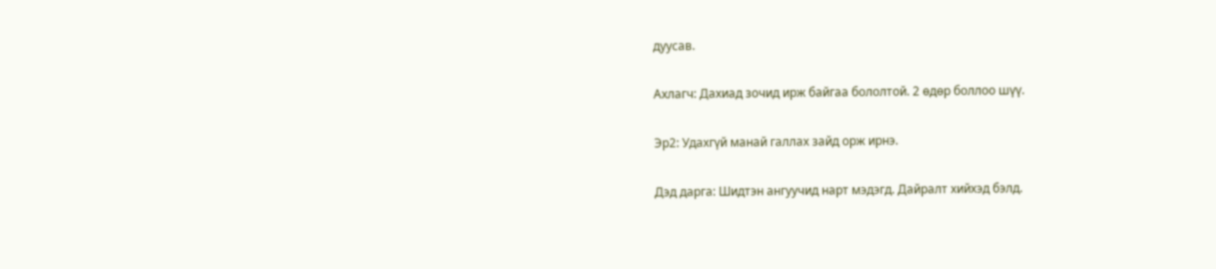дуусав.

Ахлагч: Дахиад зочид ирж байгаа бололтой. 2 өдөр боллоо шүү.

Эр2: Удахгүй манай галлах зайд орж ирнэ.

Дэд дарга: Шидтэн ангуучид нарт мэдэгд. Дайралт хийхэд бэлд.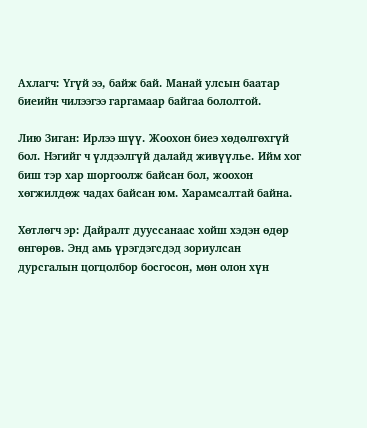Ахлагч: Үгүй ээ, байж бай. Манай улсын баатар биеийн чилээгээ гаргамаар байгаа бололтой.

Лию Зиган: Ирлээ шүү. Жоохон биеэ хөдөлгөхгүй бол. Нэгийг ч үлдээлгүй далайд живүүлье. Ийм хог биш тэр хар шоргоолж байсан бол, жоохон хөгжилдөж чадах байсан юм. Харамсалтай байна.

Хөтлөгч эр: Дайралт дууссанаас хойш хэдэн өдөр өнгөрөв. Энд амь үрэгдэгсдэд зориулсан дурсгалын цогцолбор босгосон, мөн олон хүн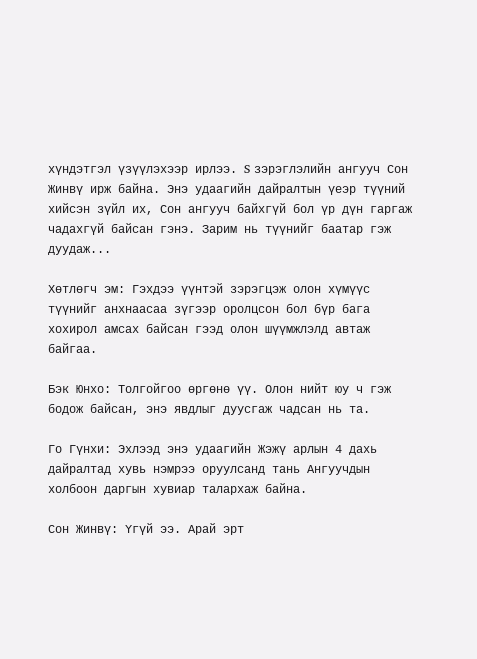хүндэтгэл үзүүлэхээр ирлээ. S зэрэглэлийн ангууч Сон Жинвү ирж байна. Энэ удаагийн дайралтын үеэр түүний хийсэн зүйл их, Сон ангууч байхгүй бол үр дүн гаргаж чадахгүй байсан гэнэ. Зарим нь түүнийг баатар гэж дуудаж...

Хөтлөгч эм: Гэхдээ үүнтэй зэрэгцэж олон хүмүүс түүнийг анхнаасаа зүгээр оролцсон бол бүр бага хохирол амсах байсан гээд олон шүүмжлэлд автаж байгаа.

Бэк Юнхо: Толгойгоо өргөнө үү. Олон нийт юу ч гэж бодож байсан, энэ явдлыг дуусгаж чадсан нь та.

Го Гүнхи: Эхлээд энэ удаагийн Жэжү арлын 4 дахь дайралтад хувь нэмрээ оруулсанд тань Ангуучдын холбоон даргын хувиар талархаж байна.

Сон Жинвү: Үгүй ээ. Арай эрт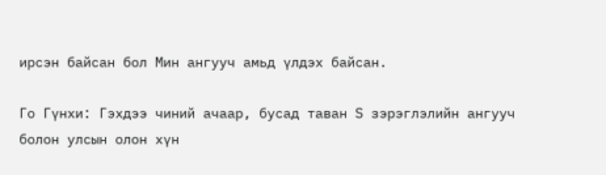ирсэн байсан бол Мин ангууч амьд үлдэх байсан.

Го Гүнхи: Гэхдээ чиний ачаар, бусад таван S зэрэглэлийн ангууч болон улсын олон хүн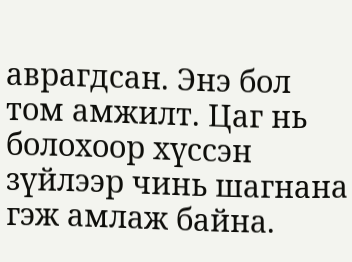аврагдсан. Энэ бол том амжилт. Цаг нь болохоор хүссэн зүйлээр чинь шагнана гэж амлаж байна.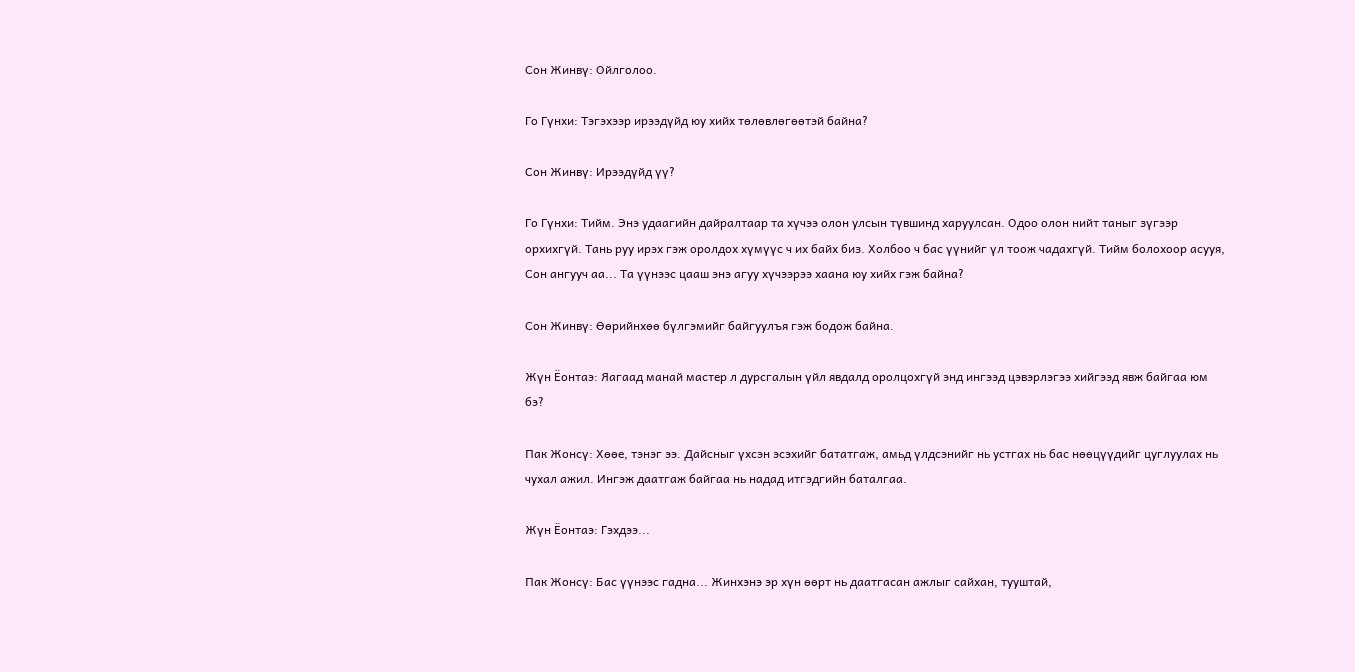Сон Жинвү: Ойлголоо.

Го Гүнхи: Тэгэхээр ирээдүйд юу хийх төлөвлөгөөтэй байна?

Сон Жинвү: Ирээдүйд үү?

Го Гүнхи: Тийм. Энэ удаагийн дайралтаар та хүчээ олон улсын түвшинд харуулсан. Одоо олон нийт таныг зүгээр орхихгүй. Тань руу ирэх гэж оролдох хүмүүс ч их байх биз. Холбоо ч бас үүнийг үл тоож чадахгүй. Тийм болохоор асууя, Сон ангууч аа... Та үүнээс цааш энэ агуу хүчээрээ хаана юу хийх гэж байна?

Сон Жинвү: Өөрийнхөө бүлгэмийг байгуулъя гэж бодож байна.

Жүн Ёонтаэ: Яагаад манай мастер л дурсгалын үйл явдалд оролцохгүй энд ингээд цэвэрлэгээ хийгээд явж байгаа юм бэ?

Пак Жонсү: Хөөе, тэнэг ээ. Дайсныг үхсэн эсэхийг бататгаж, амьд үлдсэнийг нь устгах нь бас нөөцүүдийг цуглуулах нь чухал ажил. Ингэж даатгаж байгаа нь надад итгэдгийн баталгаа.

Жүн Ёонтаэ: Гэхдээ...

Пак Жонсү: Бас үүнээс гадна... Жинхэнэ эр хүн өөрт нь даатгасан ажлыг сайхан, тууштай,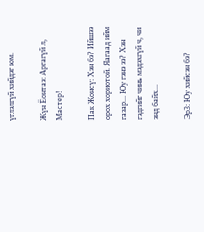үглэлгүй хийдэг юм.

Жүн Ёонтаэ: Аргагүй л, Мастер!

Пак Жонсү: Хэн бэ? Ийшээ орох хориотой. Яагаад ийм газар... Юу гэнэ ээ? Хэн гэдгийг чинь мэдэхгүй ч, чи энд байх...

Эр3: Юу хийсэн бэ?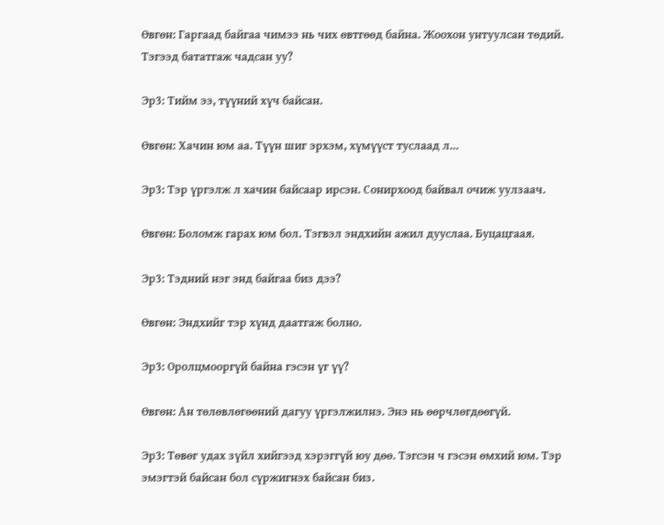Өвгөн: Гаргаад байгаа чимээ нь чих өвтгөөд байна. Жоохон унтуулсан төдий. Тэгээд бататгаж чадсан уу?

Эр3: Тийм ээ, түүний хүч байсан.

Өвгөн: Хачин юм аа. Түүн шиг эрхэм, хүмүүст туслаад л...

Эр3: Тэр үргэлж л хачин байсаар ирсэн. Сонирхоод байвал очиж уулзаач.

Өвгөн: Боломж гарах юм бол. Тэгвэл эндхийн ажил дууслаа. Буцацгаая.

Эр3: Тэдний нэг энд байгаа биз дээ?

Өвгөн: Эндхийг тэр хүнд даатгаж болно.

Эр3: Оролцмооргүй байна гэсэн үг үү?

Өвгөн: Ан төлөвлөгөөний дагуу үргэлжилнэ. Энэ нь өөрчлөгдөөгүй.

Эр3: Төвөг удах зүйл хийгээд хэрэггүй юу дөө. Тэгсэн ч гэсэн өмхий юм. Тэр эмэгтэй байсан бол сүржигнэх байсан биз.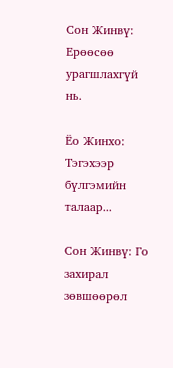Сон Жинвү: Ерөөсөө урагшлахгүй нь.

Ёо Жинхо: Тэгэхээр бүлгэмийн талаар...

Сон Жинвү: Го захирал зөвшөөрөл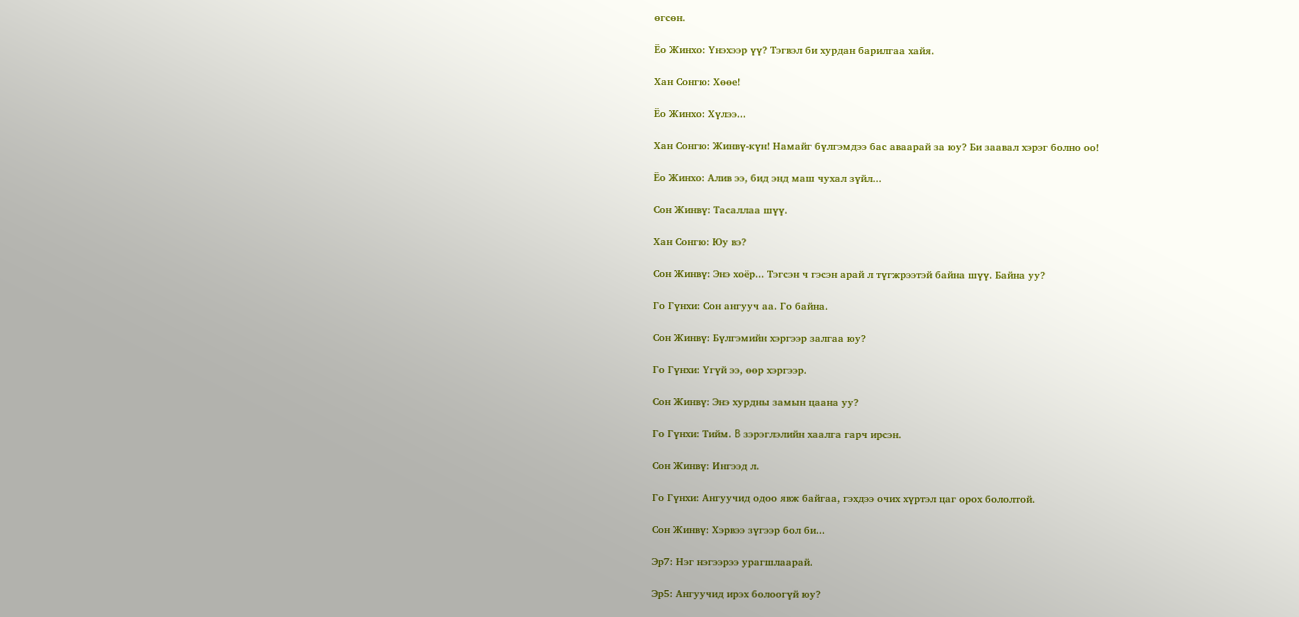өгсөн.

Ёо Жинхо: Үнэхээр үү? Тэгвэл би хурдан барилгаа хайя.

Хан Сонгю: Хөөе!

Ёо Жинхо: Хүлээ...

Хан Сонгю: Жинвү-күн! Намайг бүлгэмдээ бас аваарай за юу? Би заавал хэрэг болно оо!

Ёо Жинхо: Алив ээ, бид энд маш чухал зүйл...

Сон Жинвү: Тасаллаа шүү.

Хан Сонгю: Юу вэ?

Сон Жинвү: Энэ хоёр... Тэгсэн ч гэсэн арай л түгжрээтэй байна шүү. Байна уу?

Го Гүнхи: Сон ангууч аа. Го байна.

Сон Жинвү: Бүлгэмийн хэргээр залгаа юу?

Го Гүнхи: Үгүй ээ, өөр хэргээр.

Сон Жинвү: Энэ хурдны замын цаана уу?

Го Гүнхи: Тийм. B зэрэглэлийн хаалга гарч ирсэн.

Сон Жинвү: Ингээд л.

Го Гүнхи: Ангуучид одоо явж байгаа, гэхдээ очих хүртэл цаг орох бололтой.

Сон Жинвү: Хэрвээ зүгээр бол би...

Эр7: Нэг нэгээрээ урагшлаарай.

Эр5: Ангуучид ирэх болоогүй юу?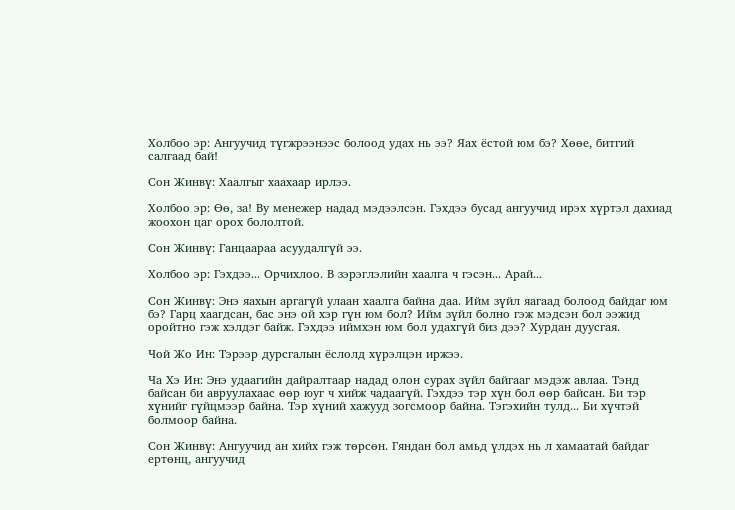Холбоо эр: Ангуучид түгжрээнээс болоод удах нь ээ? Яах ёстой юм бэ? Хөөе, битгий салгаад бай!

Сон Жинвү: Хаалгыг хаахаар ирлээ.

Холбоо эр: Өө, за! Ву менежер надад мэдээлсэн. Гэхдээ бусад ангуучид ирэх хүртэл дахиад жоохон цаг орох бололтой.

Сон Жинвү: Ганцаараа асуудалгүй ээ.

Холбоо эр: Гэхдээ... Орчихлоо. В зэрэглэлийн хаалга ч гэсэн... Арай...

Сон Жинвү: Энэ яахын аргагүй улаан хаалга байна даа. Ийм зүйл яагаад болоод байдаг юм бэ? Гарц хаагдсан, бас энэ ой хэр гүн юм бол? Ийм зүйл болно гэж мэдсэн бол ээжид оройтно гэж хэлдэг байж. Гэхдээ иймхэн юм бол удахгүй биз дээ? Хурдан дуусгая.

Чой Жо Ин: Тэрээр дурсгалын ёслолд хүрэлцэн иржээ.

Ча Хэ Ин: Энэ удаагийн дайралтаар надад олон сурах зүйл байгааг мэдэж авлаа. Тэнд байсан би авруулахаас өөр юуг ч хийж чадаагүй. Гэхдээ тэр хүн бол өөр байсан. Би тэр хүнийг гүйцмээр байна. Тэр хүний хажууд зогсмоор байна. Тэгэхийн тулд... Би хүчтэй болмоор байна.

Сон Жинвү: Ангуучид ан хийх гэж төрсөн. Гяндан бол амьд үлдэх нь л хамаатай байдаг ертөнц, ангуучид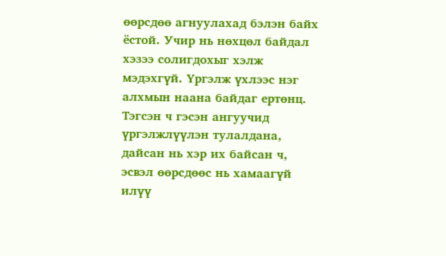өөрсдөө агнуулахад бэлэн байх ёстой. Учир нь нөхцөл байдал хэзээ солигдохыг хэлж мэдэхгүй. Үргэлж үхлээс нэг алхмын наана байдаг ертөнц. Тэгсэн ч гэсэн ангуучид үргэлжлүүлэн тулалдана, дайсан нь хэр их байсан ч, эсвэл өөрсдөөс нь хамаагүй илүү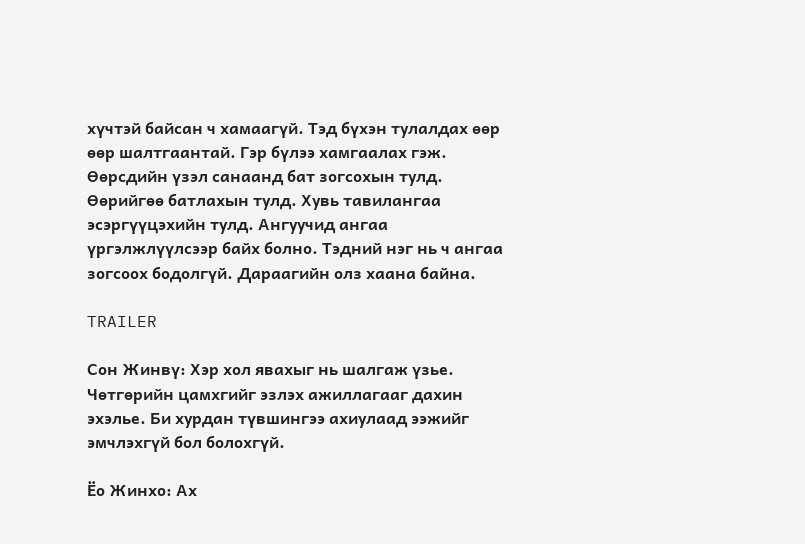хүчтэй байсан ч хамаагүй. Тэд бүхэн тулалдах өөр өөр шалтгаантай. Гэр бүлээ хамгаалах гэж. Өөрсдийн үзэл санаанд бат зогсохын тулд. Өөрийгөө батлахын тулд. Хувь тавилангаа эсэргүүцэхийн тулд. Ангуучид ангаа үргэлжлүүлсээр байх болно. Тэдний нэг нь ч ангаа зогсоох бодолгүй. Дараагийн олз хаана байна.

TRAILER

Сон Жинвү: Хэр хол явахыг нь шалгаж үзье. Чөтгөрийн цамхгийг эзлэх ажиллагааг дахин эхэлье. Би хурдан түвшингээ ахиулаад ээжийг эмчлэхгүй бол болохгүй.

Ёо Жинхо: Ах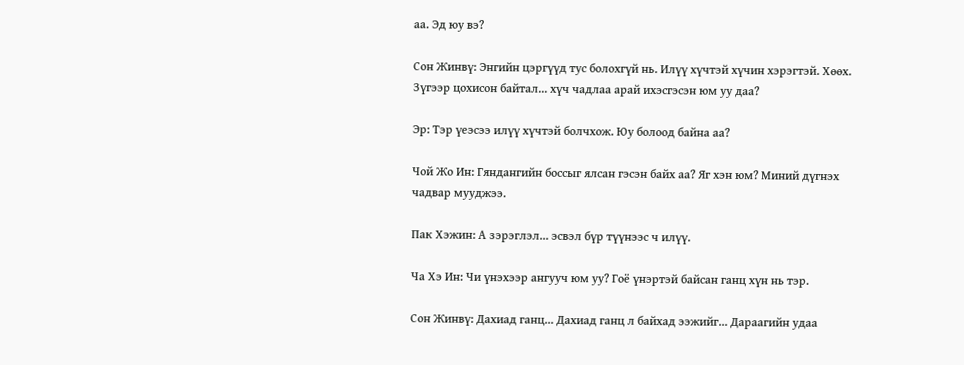аа. Эд юу вэ?

Сон Жинвү: Энгийн цэргүүд тус болохгүй нь. Илүү хүчтэй хүчин хэрэгтэй. Хөөх. Зүгээр цохисон байтал... хүч чадлаа арай ихэсгэсэн юм уу даа?

Эр: Тэр үеэсээ илүү хүчтэй болчхож. Юу болоод байна аа?

Чой Жо Ин: Гяндангийн боссыг ялсан гэсэн байх аа? Яг хэн юм? Миний дүгнэх чадвар мууджээ.

Пак Хэжин: А зэрэглэл... эсвэл бүр түүнээс ч илүү.

Ча Хэ Ин: Чи үнэхээр ангууч юм уу? Гоё үнэртэй байсан ганц хүн нь тэр.

Сон Жинвү: Дахиад ганц... Дахиад ганц л байхад ээжийг... Дараагийн удаа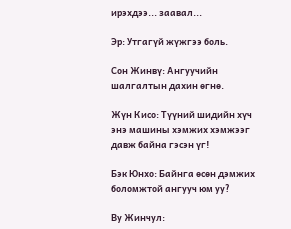ирэхдээ... заавал...

Эр: Утгагүй жүжгээ боль.

Сон Жинвү: Ангуучийн шалгалтын дахин өгнө.

Жүн Кисо: Түүний шидийн хүч энэ машины хэмжих хэмжээг давж байна гэсэн үг!

Бэк Юнхо: Байнга өсөн дэмжих боломжтой ангууч юм уу?

Ву Жинчул: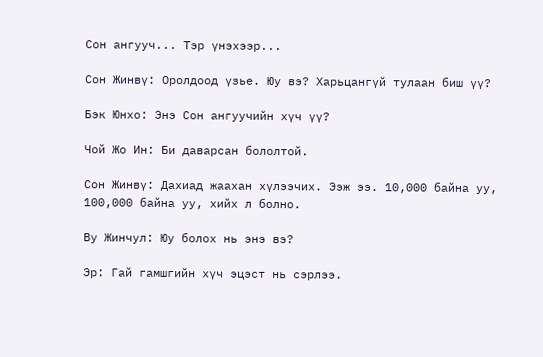Сон ангууч... Тэр үнэхээр...

Сон Жинвү: Оролдоод үзье. Юу вэ? Харьцангүй тулаан биш үү?

Бэк Юнхо: Энэ Сон ангуучийн хүч үү?

Чой Жо Ин: Би даварсан бололтой.

Сон Жинвү: Дахиад жаахан хүлээчих. Ээж ээ. 10,000 байна уу, 100,000 байна уу, хийх л болно.

Ву Жинчул: Юу болох нь энэ вэ?

Эр: Гай гамшгийн хүч эцэст нь сэрлээ.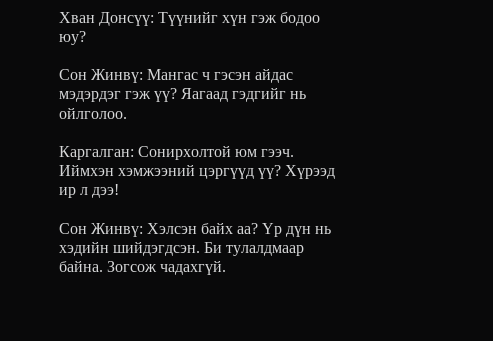Хван Донсүү: Түүнийг хүн гэж бодоо юу?

Сон Жинвү: Мангас ч гэсэн айдас мэдэрдэг гэж үү? Яагаад гэдгийг нь ойлголоо.

Каргалган: Сонирхолтой юм гээч. Иймхэн хэмжээний цэргүүд үү? Хүрээд ир л дээ!

Сон Жинвү: Хэлсэн байх аа? Үр дүн нь хэдийн шийдэгдсэн. Би тулалдмаар байна. Зогсож чадахгүй.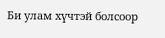Би улам хүчтэй болсоор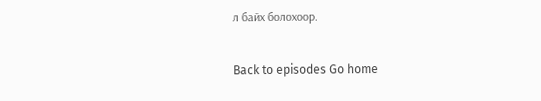л байх болохоор.

Back to episodes Go home